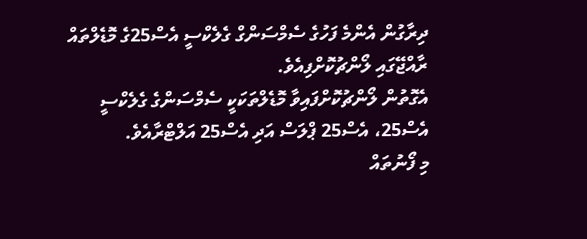ދިރާގުން އެންމެ ފަހުގެ ސެމްސަންގް ގެލެކްސީ އެސް25ގެ މޮޑެލްތައް ރާއްޖޭގައި ލޯންޗުކޮށްފިއެވެ.
އެގޮތުން ލޯންޗުކޮށްފައިވާ މޮޑެލްތަކަކީ ސެމްސަންގެ ގެލެކްސީ އެސް25، އެސް25 ޕްލަސް އަދި އެސް25 އަލްޓްރާއެވެ.
މި ފޯނުތައް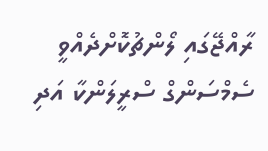ރާއްޖޭގައި ލޯންޗުކޮށްދެއްވީ ސެމްސަންގް ސްރީލަންކާ އަދި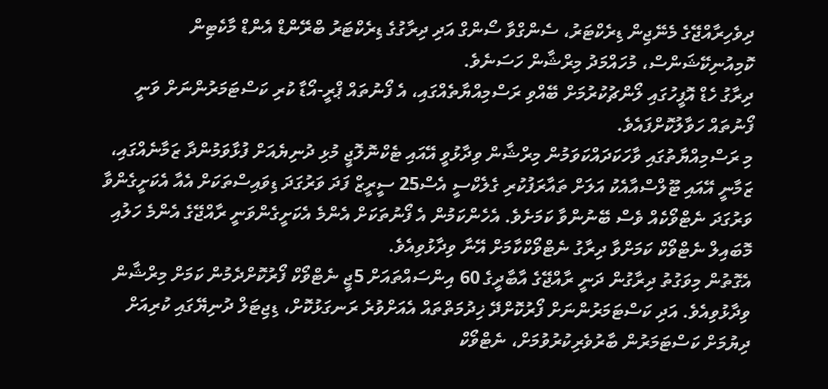ދިވެހިރާއްޖޭގެ މެނޭޖިން ޑިރެކްޓަރު، ސެންގްވާ ސޯންގް އަދި ދިރާގުގެ ޑިރެކްޓަރު ބްރޭންޑް އެންޑް މާކެޓިން ކޮމިއުނިކޭޝަންސް، މުހައްމަދު މިރްޝާން ހަސަނެވެ.
ދިރާގު ހެޑް އޮފީހުގައި ލޯންޗުކުރުމަށް ބޭއްވި ރަސްމިއްޔާތެއްގައި، އެ ފޯނުތައް ޕްރީ-އޯޑާ ކުރި ކަސްޓަމަރުންނަށް ވަނީ ފޯނުތައް ހަވާލުކޮށްފައެވެ.
މި ރަސްމިއްޔާތުގައި ވާހަކަދައްކަވަމުން މިރްޝާން ވިދާޅުވީ އޭއައި ޓެކްނޮލޮޖީ މުޅި ދުނިޔެއަށް ފުޅާވަމުންދާ ޒަމާނެއްގައި، ޒަމާނީ އޭއައި ޓޫލްސްއާއެކު އަލަށް ތައާރަފުކުރި ގެލެކްސީ އެސް25 ސީރީޒް ފަދަ ވަރުގަދަ ޑިވައިސްތަކަށް އެއާ އެކަށީގެންވާ ވަރުގަދަ ނެޓްވޯކެއް ވެސް ބޭނުންވާ ކަމަށެވެ. އެހެންކަމުން އެ ފޯނުތަކަށް އެންމެ އެކަށީގެންވަނީ ރާއްޖޭގެ އެންމެ ހަލުއި މޮބައިލް ނެޓްވޯކް ކަމަށްވާ ދިރާގު ނެޓްވޯކްކާމަށް އޭނާ ވިދާޅުވިއެވެ.
އެގޮތުން މިވަގުތު ދިރާގުން ދަނީ ރާއްޖޭގެ އާބާދީގެ 60 އިންސައްތައަށް 5ޖީ ނެޓްވޯކް ފޯރުކޮށްދެމުން ކަމަށް މިރްޝާން ވިދާޅުވިއެވެ. އަދި ކަސްޓަމަރުންނަށް ފޯރުކޮށްދޭ ޚިދުމަތްތައް އެއަށްވުރެ ރަނގަޅުކޮށް، ޑިޖިޓަލް ދުނިޔޭގައި ކުރިއަށް ދިޔުމަށް ކަސްޓަމަރުން ބާރުވެރިކުރުވުމަށް، ނެޓްވޯކް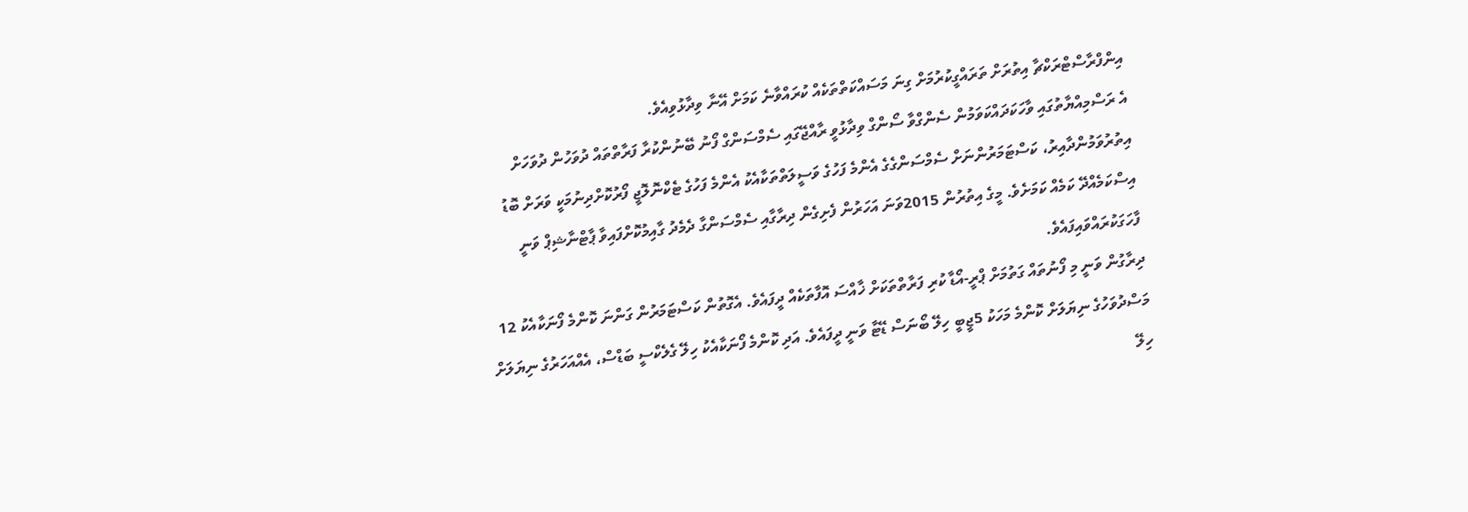އިންފްރާސްޓްރަކްޗާ އިތުރަށް ތަރައްގީކުރުމަށް ގިނަ މަސައްކަތްތަކެއް ކުރައްވާނެ ކަމަށް އޭނާ ވިދާޅުވިއެވެ.
އެ ރަސްމިއްޔާތުގައި ވާހަކަދައްކަވަމުން ސެންގްވާ ސޯންގް ވިދާޅުވީ ރާއްޖޭގައި ސެމްސަންގް ފޯނު ބޭނުންކުރާ ފަރާތްތައް ދުވަހުން ދުވަހަށް އިތުރުވަމުންދާއިރު، ކަސްޓަމަރުންނަށް ސެމްސަންގެގެ އެންމެ ފަހުގެ ވަސީލަތްތަކާއެކު އެންމެ ފަހުގެ ޓެކްނޮލޮޖީ ފޯރުކޮށްދިނުމަކީ ވަރަށް ބޮޑު އިސްކަމެއްދޭ ކަމެއް ކަމަށެވެ. މީގެ އިތުރުން 2015ވަނަ އަހަރުން ފެށިގެން ދިރާގާއި ސެމްސަންގާ ދެމެދު ގާއިމުކޮށްފައިވާ ޕާޓްނާޝިޕް ވަނީ ފާހަގަކުރައްވައިފައެވެ.
ދިރާގުން ވަނީ މި ފޯނުތައް ގަތުމަށް ޕްރީ-އޯޑާ ކުރި ފަރާތްތަކަށް ޚާއްސަ އޮފާތަކެއް ދީފައެވެ. އެގޮތުން ކަސްޓަމަރުން ގަންނަ ކޮންމެ ފޯނަކާއެކު 12 މަސްދުވަހުގެ ނިޔަލަށް ކޮންމެ މަހަކު 5ޖީބީ ހިލޭ ބޯނަސް ޑޭޓާ ވަނީ ދީފައެވެ. އަދި ކޮންމެ ފޯނަކާއެކު ހިލޭ ގެލެކްސީ ބަޑްސް، އެއްއަހަރުގެ ނިޔަލަށް ހިލޭ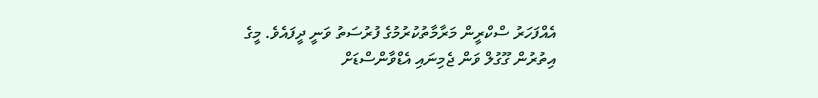އެއްފަހަރު ސްކްރީން މަރާމާތުކުރުމުގެ ފުރުސަތު ވަނީ ދީފައެވެ. މީގެ އިތުރުން ގޫގުލް ވަން ޖެމިނައި އެޑްވާންސްޑަށް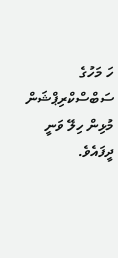ހަ މަހުގެ ސަބްސްކްރިޕްޝަން މުޅިން ހިލޭ ވަނީ ދީފައެވެ.